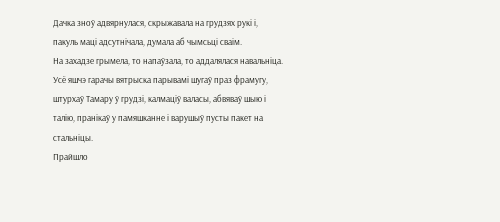Дачка зноў адвярнулася, скрыжавала на грудзях рукі і, пакуль маці адсутнічала, думала аб чымсьці сваім.
На захадзе грымела, то напаўзала, то аддалялася навальніца. Усё яшчэ гарачы вятрыска парывамі шугаў праз фрамугу, штурхаў Тамару ў грудзі, калмаціў валасы, абвяваў шыю і талію, пранікаў у памяшканне і варушыў пусты пакет на стальніцы.
Прайшло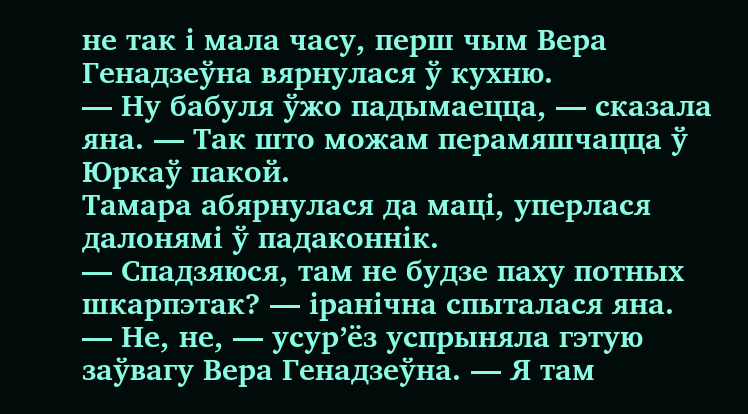не так і мала часу, перш чым Вера Генадзеўна вярнулася ў кухню.
— Ну бабуля ўжо падымаецца, — сказала яна. — Так што можам перамяшчацца ў Юркаў пакой.
Тамара абярнулася да маці, уперлася далонямі ў падаконнік.
— Спадзяюся, там не будзе паху потных шкарпэтак? — іранічна спыталася яна.
— Не, не, — усур’ёз успрыняла гэтую заўвагу Вера Генадзеўна. — Я там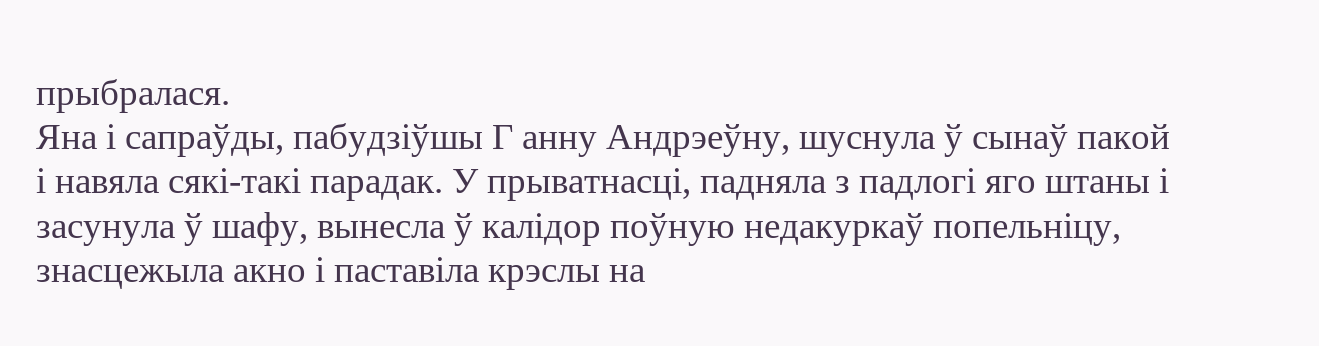прыбралася.
Яна і сапраўды, пабудзіўшы Г анну Андрэеўну, шуснула ў сынаў пакой і навяла сякі-такі парадак. У прыватнасці, падняла з падлогі яго штаны і засунула ў шафу, вынесла ў калідор поўную недакуркаў попельніцу, знасцежыла акно і паставіла крэслы на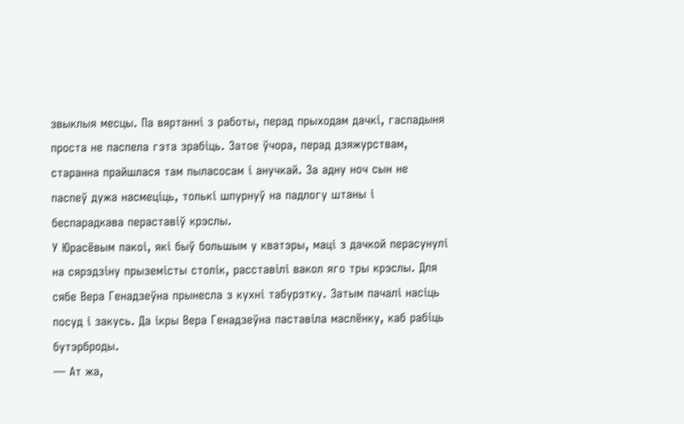звыклыя месцы. Па вяртанні з работы, перад прыходам дачкі, гаспадыня проста не паспела гэта зрабіць. Затое ўчора, перад дзяжурствам, старанна прайшлася там пыласосам і анучкай. За адну ноч сын не паспеў дужа насмеціць, толькі шпурнуў на падлогу штаны і беспарадкава пераставіў крэслы.
У Юрасёвым пакоі, які быў большым у кватэры, маці з дачкой перасунулі на сярэдзіну прыземісты столік, расставілі вакол яго тры крэслы. Для сябе Вера Генадзеўна прынесла з кухні табурэтку. Затым пачалі насіць посуд і закусь. Да ікры Вера Генадзеўна паставіла маслёнку, каб рабіць бутэрброды.
— Ат жа,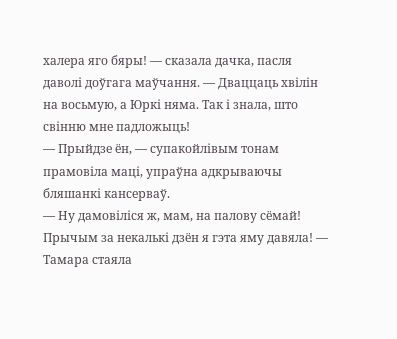халера яго бяры! — сказала дачка, пасля даволі доўгага маўчання. — Дваццаць хвілін на восьмую, а Юркі няма. Так і знала, што свінню мне падложыць!
— Прыйдзе ён, — супакойлівым тонам прамовіла маці, упраўна адкрываючы бляшанкі кансерваў.
— Ну дамовіліся ж, мам, на палову сёмай! Прычым за некалькі дзён я гэта яму давяла! — Тамара стаяла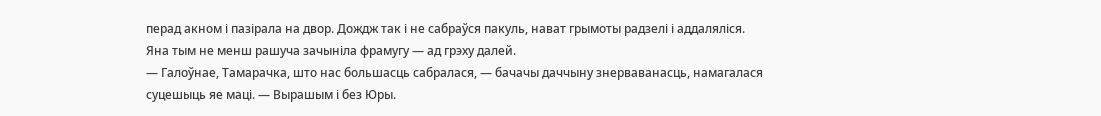перад акном і пазірала на двор. Дождж так і не сабраўся пакуль, нават грымоты радзелі і аддаляліся. Яна тым не менш рашуча зачыніла фрамугу — ад грэху далей.
— Галоўнае, Тамарачка, што нас большасць сабралася, — бачачы даччыну знерваванасць, намагалася суцешыць яе маці. — Вырашым і без Юры.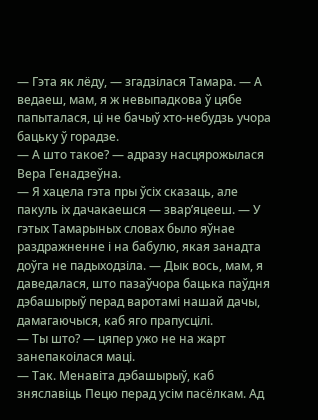— Гэта як лёду, — згадзілася Тамара. — А ведаеш, мам, я ж невыпадкова ў цябе папыталася, ці не бачыў хто-небудзь учора бацьку ў горадзе.
— А што такое? — адразу насцярожылася Вера Генадзеўна.
— Я хацела гэта пры ўсіх сказаць, але пакуль іх дачакаешся — звар’яцееш. — У гэтых Тамарыных словах было яўнае раздражненне і на бабулю, якая занадта доўга не падыходзіла. — Дык вось, мам, я даведалася, што пазаўчора бацька паўдня дэбашырыў перад варотамі нашай дачы, дамагаючыся, каб яго прапусцілі.
— Ты што? — цяпер ужо не на жарт занепакоілася маці.
— Так. Менавіта дэбашырыў, каб зняславіць Пецю перад усім пасёлкам. Ад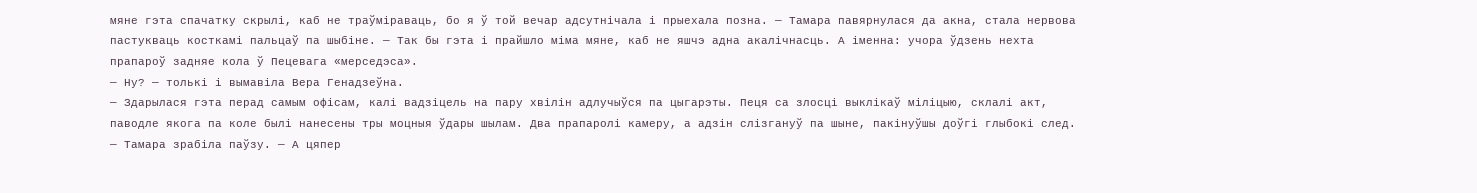мяне гэта спачатку скрылі, каб не траўміраваць, бо я ў той вечар адсутнічала і прыехала позна. — Тамара павярнулася да акна, стала нервова пастукваць косткамі пальцаў па шыбіне. — Так бы гэта і прайшло міма мяне, каб не яшчэ адна акалічнасць. А іменна: учора ўдзень нехта прапароў задняе кола ў Пецевага «мерседэса».
— Ну? — толькі і вымавіла Вера Генадзеўна.
— Здарылася гэта перад самым офісам, калі вадзіцель на пару хвілін адлучыўся па цыгарэты. Пеця са злосці выклікаў міліцыю, склалі акт, паводле якога па коле былі нанесены тры моцныя ўдары шылам. Два прапаролі камеру, а адзін слізгануў па шыне, пакінуўшы доўгі глыбокі след. — Тамара зрабіла паўзу. — А цяпер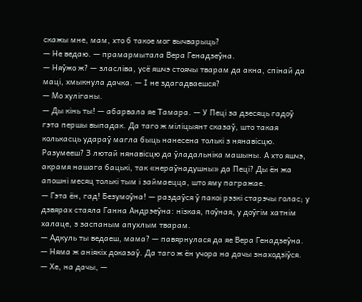скажы мне, мам, хто б такое мог вычварыць?
— Не ведаю. — прамармытала Вера Генадзеўна.
— Няўжо ж? — зласліва, усё яшчэ стоячы тварам да акна, спінай да маці, хмыкнула дачка. — І не здагадваешся?
— Мо хуліганы.
— Ды кінь ты! — абарвала яе Тамара. — У Пеці за дзесяць гадоў гэта першы выпадак. Да таго ж міліцыянт сказаў, што такая колькасць удараў магла быць нанесена толькі з нянавісцю. Разумееш? З лютай нянавісцю да ўладальніка машыны. А хто яшчэ, акрамя нашага бацькі, так «нераўнадушны» да Пеці? Ды ён жа апошні месяц толькі тым і займаецца, што яму пагражае.
— Гэта ён, гад! Безумоўна! — раздаўся ў пакоі рэзкі старэчы голас; у дзвярах стаяла Ганна Андрэеўна: нізкая, поўная, у доўгім хатнім халаце, з заспаным апухлым тварам.
— Адкуль ты ведаеш, мама? — павярнулася да яе Вера Генадзеўна. — Няма ж аніякіх доказаў. Да таго ж ён учора на дачы знаходзіўся.
— Хе, на дачы, —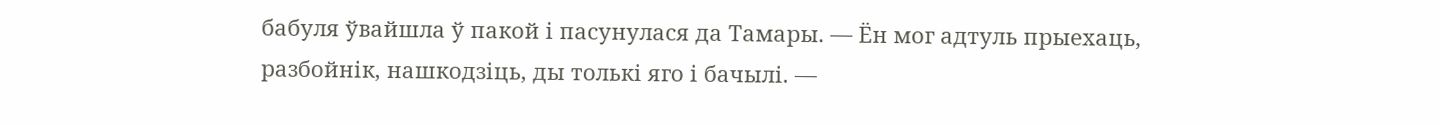бабуля ўвайшла ў пакой і пасунулася да Тамары. — Ён мог адтуль прыехаць, разбойнік, нашкодзіць, ды толькі яго і бачылі. —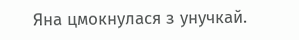Яна цмокнулася з унучкай.